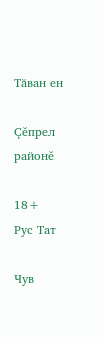Тӑван ен

Çĕпрел районĕ

18+
Рус Тат

Чув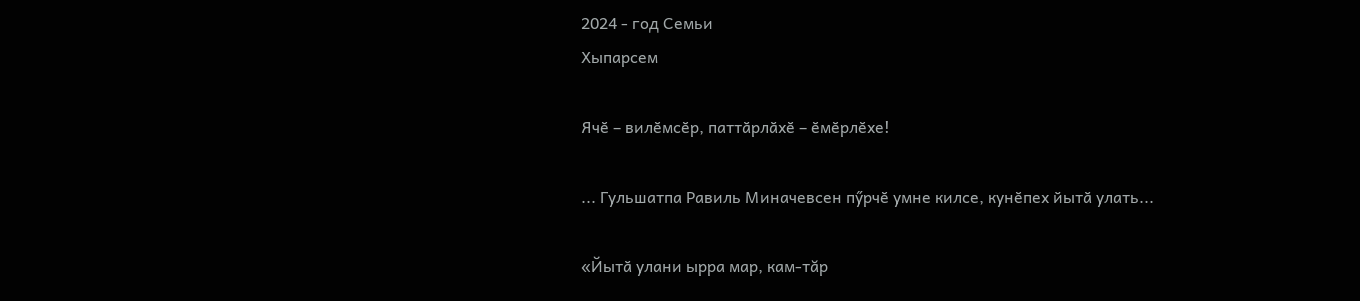2024 - год Семьи
Хыпарсем

Ячӗ – вилӗмсӗр, паттӑрлӑхӗ – ӗмӗрлӗхе!

... Гульшатпа Равиль Миначевсен пӳрчӗ умне килсе, кунӗпех йытӑ улать...

«Йытӑ улани ырра мар, кам-тăр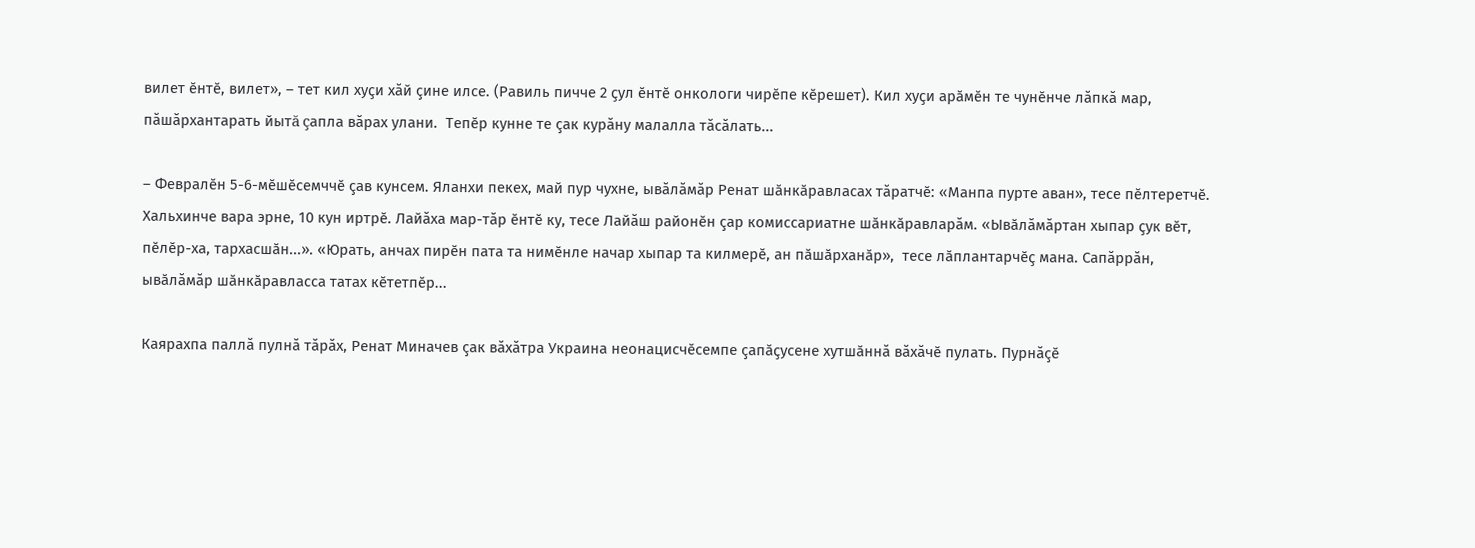вилет ӗнтӗ, вилет», – тет кил хуҫи хăй çине илсе. (Равиль пичче 2 ҫул ӗнтӗ онкологи чирӗпе кӗрешет). Кил хуҫи арӑмӗн те чунӗнче лăпкă мар, пăшăрхантарать йытă çапла вăрах улани.  Тепӗр кунне те çак курăну малалла тăсăлать...

– Февралӗн 5-6-мӗшӗсемччӗ çав кунсем. Яланхи пекех, май пур чухне, ывăлăмăр Ренат шӑнкӑравласах тăратчӗ: «Манпа пурте аван», тесе пӗлтеретчӗ. Хальхинче вара эрне, 10 кун иртрӗ. Лайăха мар-тăр ӗнтӗ ку, тесе Лайăш районӗн çар комиссариатне шӑнкӑравларăм. «Ывӑлăмăртан хыпар ҫук вӗт, пӗлӗр-ха, тархасшӑн...». «Юрать, анчах пирӗн пата та нимӗнле начар хыпар та килмерӗ, ан пӑшӑрханӑр»,  тесе лӑплантарчӗҫ мана. Сапăррăн, ывӑлăмăр шӑнкӑравласса татах кӗтетпӗр...

Каярахпа паллă пулнă тăрăх, Ренат Миначев çак вăхăтра Украина неонацисчӗсемпе çапӑҫусене хутшӑннă вăхăчӗ пулать. Пурнăçӗ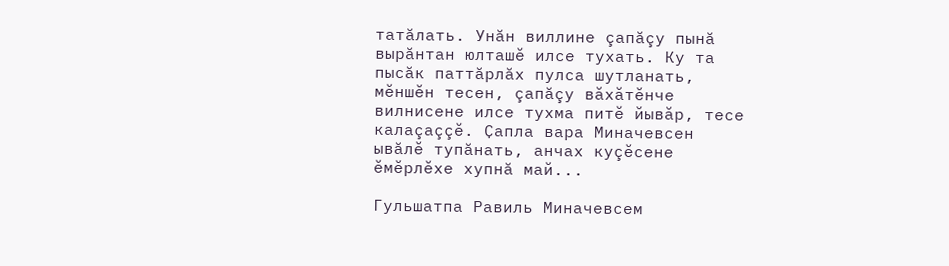татăлать. Унăн виллине çапăçу пынă вырăнтан юлташӗ илсе тухать. Ку та пысăк паттăрлăх пулса шутланать, мӗншӗн тесен, çапăçу вӑхӑтӗнче вилнисене илсе тухма питӗ йывӑр, тесе калаçаççӗ. Ҫапла вара Миначевсен ывăлӗ тупăнать, анчах куçӗсене ӗмӗрлӗхе хупнă май...

Гульшатпа Равиль Миначевсем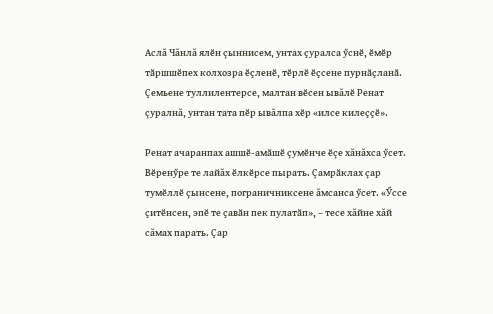Аслă Чăнлă ялӗн çыннисем, унтах ҫуралса ӳснӗ, ӗмӗр тӑршшӗпех колхозра ӗҫленӗ, тӗрлӗ ӗҫсене пурнӑҫланӑ. Ҫемьене туллилентерсе, малтан вӗсен ывăлӗ Ренат çуралнă, унтан тата пӗр ывăлпа хӗр «илсе килеҫҫӗ».

Ренат ачаранпах ашшӗ-амӑшӗ çумӗнче ӗçе хăнăхса ӳсет. Вӗренӳре те лайăх ӗлкӗрсе пырать. Çамрӑклах çар тумӗллӗ çынсене, пограничниксене ăмсанса ӳсет. «Ӳссе ҫитӗнсен, эпӗ те ҫавӑн пек пулатӑп», – тесе хăйне хăй сăмах парать. Ҫар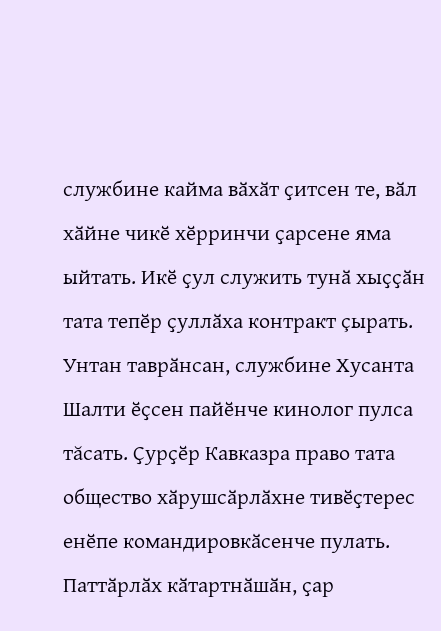службине кайма вӑхӑт ҫитсен те, вӑл хӑйне чикӗ хӗрринчи ҫарсене яма ыйтать. Икӗ ҫул служить тунӑ хыҫҫӑн тата тепӗр ҫуллӑха контракт çырать. Унтан таврӑнсан, службине Хусанта Шалти ӗҫсен пайӗнче кинолог пулса тăсать. Ҫурҫӗр Кавказра право тата общество хӑрушсӑрлӑхне тивӗҫтерес енӗпе командировкӑсенче пулать. Паттӑрлӑх кӑтартнӑшӑн, ҫар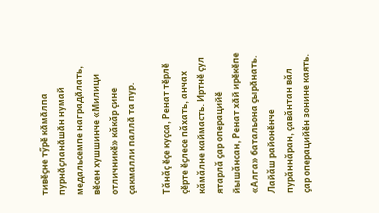тивӗҫне тӳрӗ кӑмӑлпа пурнӑҫланӑшӑн нумай медальсемпе наградӑлать, вӗсен хушшинче «Милици отличникӗ» кăкăр çине çакмалли паллӑ та пур.

Тăнăç ӗçе куçса, Ренат тӗрлӗ çӗрте ӗҫлесе пăхать, анчах кăмăлне каймасть. Иртнӗ çул ятарлă ҫар операцийӗ йышăнсан, Ренат хӑй ирӗкӗпе «Алга» батальона ҫырӑнать. Лайăш районӗнче пурăннăран, çавăнтан вăл ҫар операцийӗн зонине каять.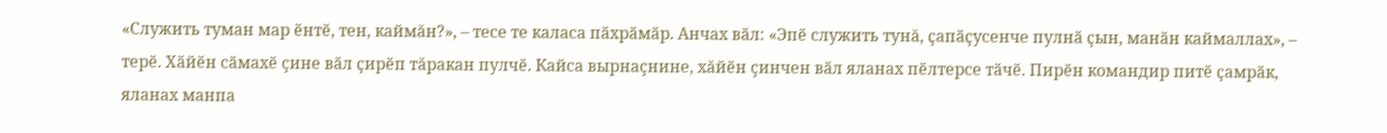«Служить туман мар ӗнтӗ, тен, каймăн?», – тесе те каласа пӑхрӑмӑр. Анчах вӑл: «Эпӗ служить тунă, ҫапӑҫусенче пулнӑ ҫын, манӑн каймаллах», – терӗ. Хӑйӗн сӑмахӗ çине вӑл ҫирӗп тăракан пулчӗ. Кайса вырнаçнине, хăйӗн çинчен вӑл яланах пӗлтерсе тӑчӗ. Пирӗн командир питӗ ҫамрӑк, яланах манпа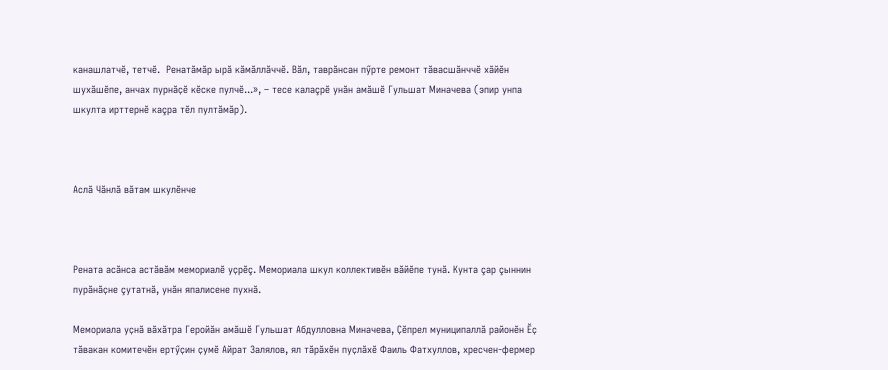канашлатчӗ, тетчӗ.  Ренатăмăр ырă кӑмӑллӑччӗ. Вӑл, таврӑнсан пӳрте ремонт тăвасшăнччӗ хăйӗн шухăшӗпе, анчах пурнӑҫӗ кӗске пулчӗ...», – тесе калаçрӗ унăн амăшӗ Гульшат Миначева (эпир унпа шкулта ирттернӗ каçра тӗл пултăмăр).



Аслӑ Чăнлă вӑтам шкулӗнче



Рената асӑнса астăвăм мемориалӗ уҫрӗç. Мемориала шкул коллективӗн вӑйӗпе тунӑ. Кунта çар çыннин пурӑнӑҫне çутатнă, унăн япалисене пухнӑ.

Мемориала уҫнӑ вăхăтра Геройăн амăшӗ Гульшат Абдулловна Миначева, Ҫӗпрел муниципаллă районӗн Ӗҫ тӑвакан комитечӗн ертӳҫин ҫумӗ Айрат Залялов, ял тӑрӑхӗн пуҫлӑхӗ Фаиль Фатхуллов, хресчен-фермер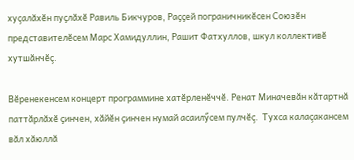хуçалăхӗн пуҫлӑхӗ Равиль Бикчуров, Раҫҫей пограничникӗсен Союзӗн представителӗсем Марс Хамидуллин, Рашит Фатхуллов, шкул коллективӗ хутшӑнчӗç.

Вӗренекенсем концерт программине хатӗрленӗччӗ. Ренат Миначевăн кăтартнă паттӑрлăхӗ ҫинчен, хӑйӗн ҫинчен нумай асаилӳсем пулчӗç.  Тухса калаçакансем вăл хăюллă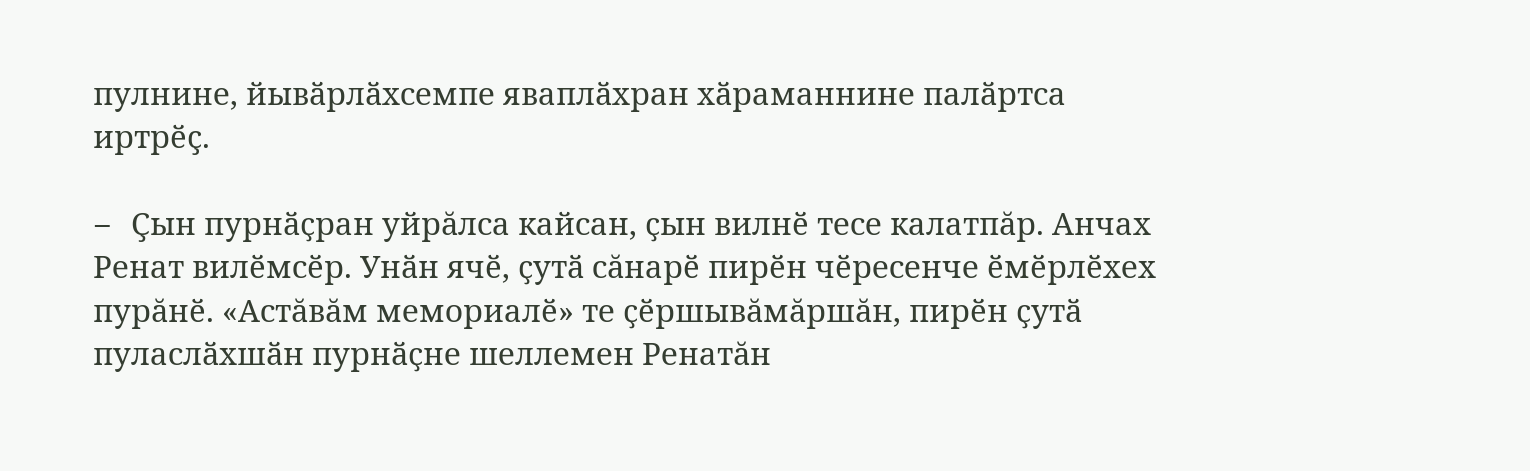пулнине, йывӑрлӑхсемпе яваплӑхран хӑраманнине палӑртса иртрӗç.

– Çын пурнӑҫран уйрăлса кайсан, ҫын вилнӗ тесе калатпăр. Анчах Ренат вилӗмсӗр. Унӑн ячӗ, ҫутӑ сăнарӗ пирӗн чӗресенче ӗмӗрлӗхех пурăнӗ. «Астăвăм мемориалӗ» те ҫӗршывăмăршăн, пирӗн ҫутӑ пуласлӑхшӑн пурнӑҫне шеллемен Ренатăн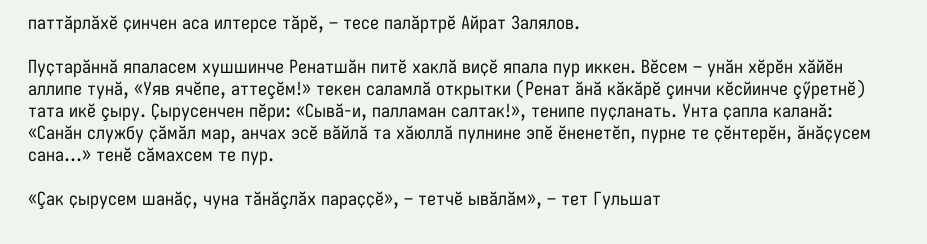паттӑрлӑхӗ ҫинчен аса илтерсе тăрӗ, – тесе палӑртрӗ Айрат Залялов.

Пуҫтарăннӑ япаласем хушшинче Ренатшӑн питӗ хаклӑ виҫӗ япала пур иккен. Вӗсем – унăн хӗрӗн хăйӗн аллипе тунă, «Уяв ячӗпе, аттеçӗм!» текен саламлӑ открытки (Ренат ăнă кăкăрӗ çинчи кӗсйинче çӳретнӗ)  тата икӗ çыру. Ҫырусенчен пӗри: «Сывӑ-и, палламан салтак!», тенипе пуҫланать. Унта ҫапла каланӑ: «Санӑн службу ҫӑмӑл мар, анчах эсӗ вӑйлӑ та хӑюллӑ пулнине эпӗ ӗненетӗп, пурне те ҫӗнтерӗн, ӑнӑҫусем сана...» тенӗ сăмахсем те пур.

«Çак ҫырусем шанӑҫ, чуна тăнăçлăх параҫҫӗ», – тетчӗ ывӑлăм», – тет Гульшат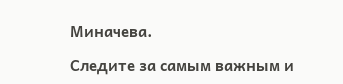Миначева.

Следите за самым важным и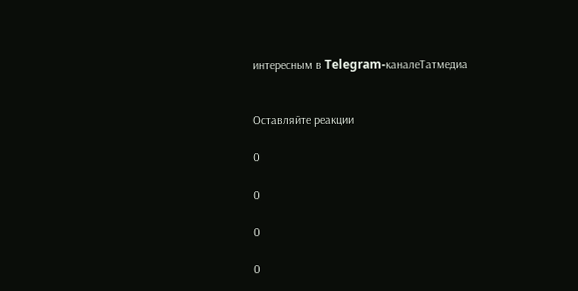интересным в Telegram-каналеТатмедиа


Оставляйте реакции

0

0

0

0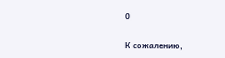0

К сожалению,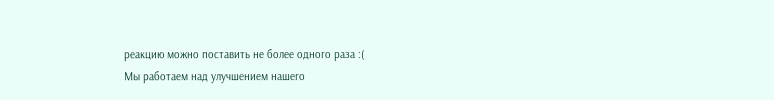реакцию можно поставить не более одного раза :(
Мы работаем над улучшением нашего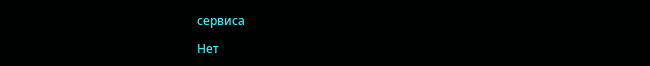сервиса

Нет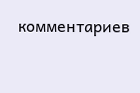комментариев